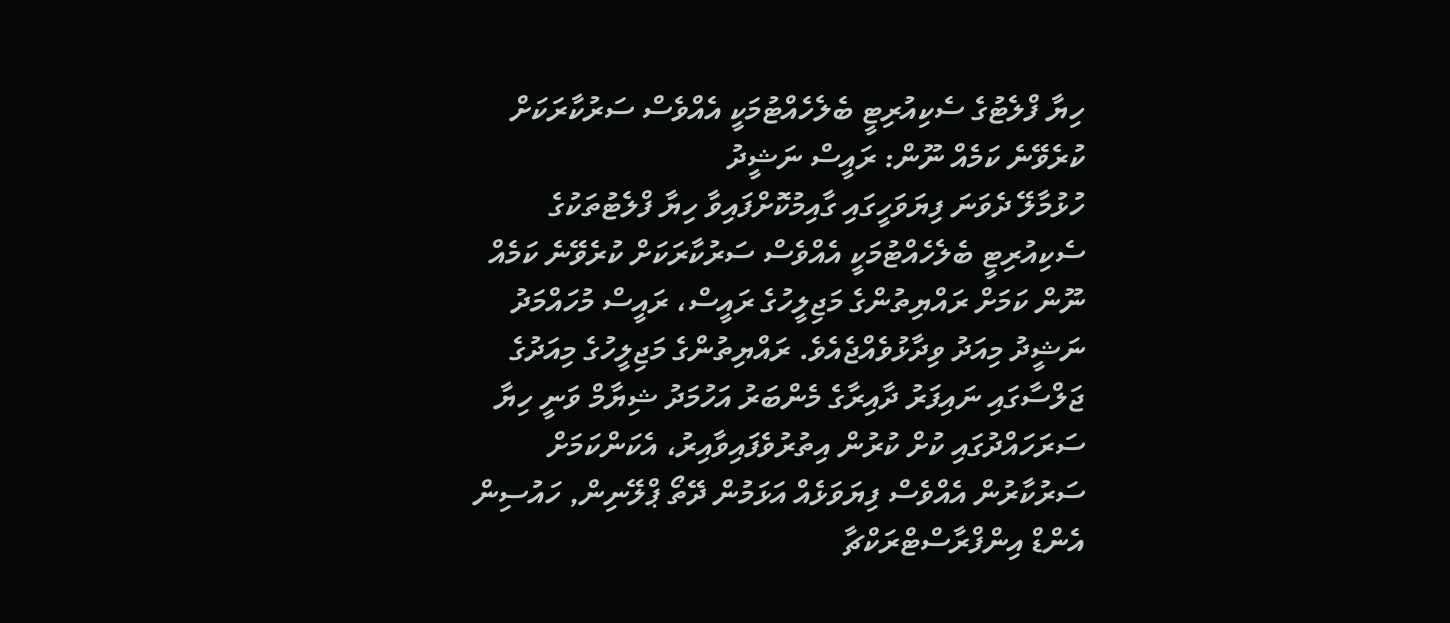ހިޔާ ފްލެޓުގެ ސެކިއުރިޓީ ބެލެހެއްޓުމަކީ އެއްވެސް ސަރުކާރަކަށް ކުރެވޭނެ ކަމެއް ނޫން: ރައީސް ނަޝީދު
ހުޅުމާލޭ ދެވަނަ ފިޔަވަހީގައި ގާއިމުކޮށްފައިވާ ހިޔާ ފްލެޓުތަކުގެ ސެކިއުރިޓީ ބެލެހެއްޓުމަކީ އެއްވެސް ސަރުކާރަކަށް ކުރެވޭނެ ކަމެއް ނޫން ކަމަށް ރައްޔިތުންގެ މަޖިލީހުގެ ރައީސް، ރައީސް މުހައްމަދު ނަޝީދު މިއަދު ވިދާޅުވެއްޖެއެވެ. ރައްޔިތުންގެ މަޖިލީހުގެ މިއަދުގެ ޖަލްސާގައި ނައިފަރު ދާއިރާގެ މެންބަރު އަހުމަދު ޝިޔާމް ވަނީ ހިޔާ ސަރަހައްދުގައި ކުށް ކުރުން އިތުރުވެފައިވާއިރު، އެކަންކަމަށް ސަރުކާރުން އެއްވެސް ފިޔަވަޅެއް އަޅަމުން ދޭތޯ ޕްލޭނިން, ހައުސިން އެންޑް އިންފްރާސްޓްރަކްޗާ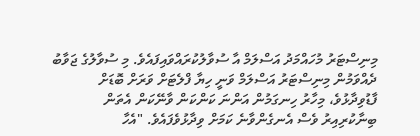މިނިސްޓަރު މުހައްމަދު އަސްލަމް އާ ސުވާލުކުރައްވައިފައެވެ. މި ސުވާލުގެ ޖަވާބު ދެއްވަމުން މިނިސްޓަރު އަސްލަމް ވަނީ ހިޔާ ފްލެޓަށް ވަރަށް ބޮޑަށް ފާޑުވިދާޅުވެ، މިހާރު ހިނގަމުން އަންނަ ކަންކަން ވާނޭކަން އެތަން ބިނާކުރިއިރު ވެސް އެނގެންވާނެ ކަމަށް ވިދާޅުވެފައެވެ. "އެހާ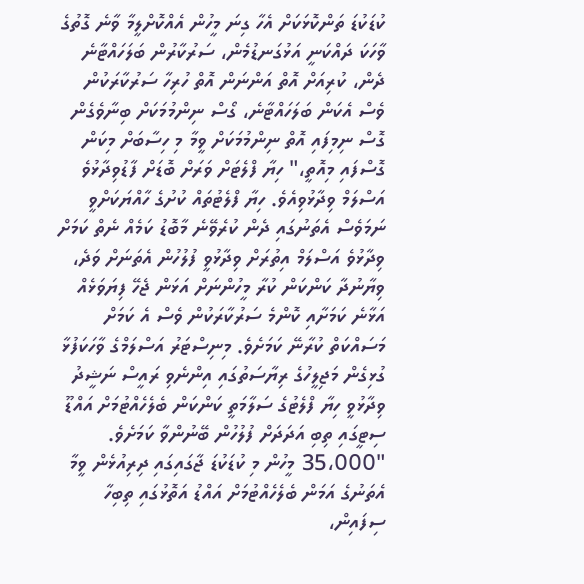ކުޑަކުޑަ ތަންކޮޅަކަށް އެހާ ގިނަ މީހުން އެއްކޮށްލީމާ ވާނެ ގޮތުގެ ވާހަކަ ދައްކަނީ އަޅުގަނޑުމެން، ސަރުކާރުން ބަލަހައްޓާނެ ދެން، ކުރިއަށް އޮތް އަންނަން އޮތް ހުރިހާ ސަރުކާރަކުން ވެސް އެކަން ބަލަހައްޓާނެ، ގޯސް ނިންމުމަކަށް ބިނާވެގެން ގޮސް ނިމިފައި އޮތް ނިންމުމަކަށް ވީމާ މި ހިސާބަށް މިކަން ގޮސްފައި މިއޮތީ،" ހިޔާ ފްލެޓަށް ވަރަށް ބޮޑަށް ފާޑުވިދާޅުވެ އަސްލަމް ވިދާޅުވިއެވެ. ހިޔާ ފްލެޓުތައް ކުށުގެ ހާއްޔަކަށްވީ ނަމަވެސް އެތަނުގައި ދެން ކުރެވޭނެ މާބޮޑު ކަމެއް ނެތް ކަމަށް ވިދާޅުވެ އަސްލަމް އިތުރަށް ވިދާޅުވީ ފުލުހުން އެތަނަށް ވަދެ، ވިޔާނުދާ ކަންކަން ކުރާ މީހުންނަށް އަޅަން ޖެހޭ ފިޔަވަޅެއް އަޅާނެ ކަމަށާއި ކޮންމެ ސަރުކާރަކުން ވެސް އެ ކަމަށް މަސައްކަތް ކުރާނޭ ކަމަށެވެ. މިނިސްޓަރު އަސްލަމްގެ ވާހަކަފުޅާ ގުޅިގެން މަޖިލީހުގެ ރިޔާސަތުގައި އިންނެވި ރައީސް ނަޝީދު ވިދާޅުވީ ހިޔާ ފްލެޓުގެ ސަލާމަތީ ކަންކަން ބެލެހެއްޓުމަށް އައްޑޫ ސިޓީގައި ތިބި އަދަދަށް ފުލުހުން ބޭނުންވާ ކަމަށެވެ. "35،000 މީހުން މި ކުޑަކުޑަ ޖާގައިގައި ދިރިއުޅެން ވީމާ އެތަނުގެ އަމަން ބެލެހެއްޓުމަށް އައްޑު އަތޮޅުގައި ތިބިހާ ސިފައިން،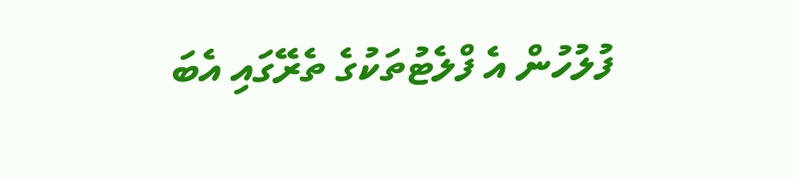ފުލުހުން އެ ފްލެޓުތަކުގެ ތެރޭގައި އެބަ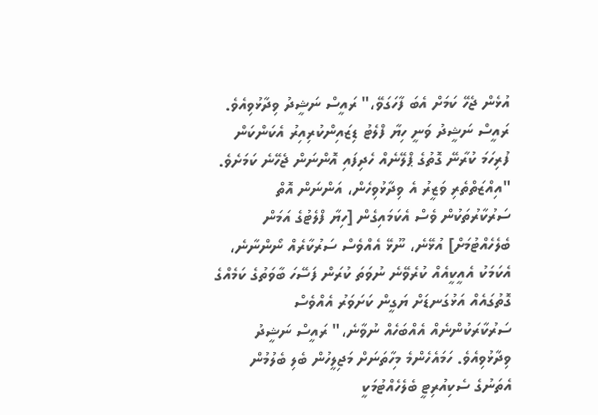އުޅެން ޖެހޭ ކަމަށް އެބަ ފާހަގަވޭ،" ރައީސް ނަޝީދު ވިދާޅުވިއެވެ. ރައީސް ނަޝީދު ވަނީ ހިޔާ ފްލެޓު ޑިޒައިންކުރިއިރު އެކަންކަން ފުރިހަމަ ކުރާނޭ ގޮތުގެ ޕްލޭނެއް ހެދިފައި އޮންނަން ޖެހޭނެ ކަމަށެވެ. "އިއްޒަތްތެރި ވަޒީރު އެ ވިދާޅުވިހެން، އަންނަން އޮތް ސަރުކާރުތަކުން ވެސް އެކަމައިގެން [ހިޔާ ފްލެޓުގެ އަމަން ބެލެހެއްޓުމަށް] އުޅޭނެ، ނޫޅޭ އެއްވެސް ސަރުކާރެއް ނޯންނާނެ، އެކަމަކު އެއީކީއެއް ކުރެވޭނެ ނުވަތަ ކުރަން ފަސޭހަ ބާވަތުގެ ކަމެއްގެ ގޮތުގައެއް އަޅުގަނޑަށް ޔަގީން ކަށަވަރު އެއްވެސް ސަރުކާރަކުންނެއް އެއްބަހެއް ނުވާނެ،" ރައީސް ނަޝީދު ވިދާޅުވިއެވެ. ހަމައެހެންމެ މިހާތަނަށް މަޖިލީހުން ބެލި ބެލުމުން އެތަނުގެ ސެކިއުރިޓީ ބެލެހެއްޓުމަކީ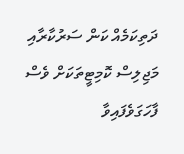ދަތިކަމެއް ކަން ސަރުކާރާއި މަޖިލިސް ކޮމިޓީތަކަށް ވެސް ފާހަގަވެފައިވާ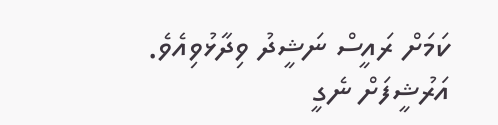ކަމަށް ރައީސް ނަޝީދު ވިދާޅުވިއެވެ.
އަރުޝީފަށް ނެގީ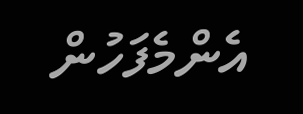އެންމެފަހުން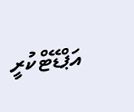އަޕްޑޭޓްކުރީ